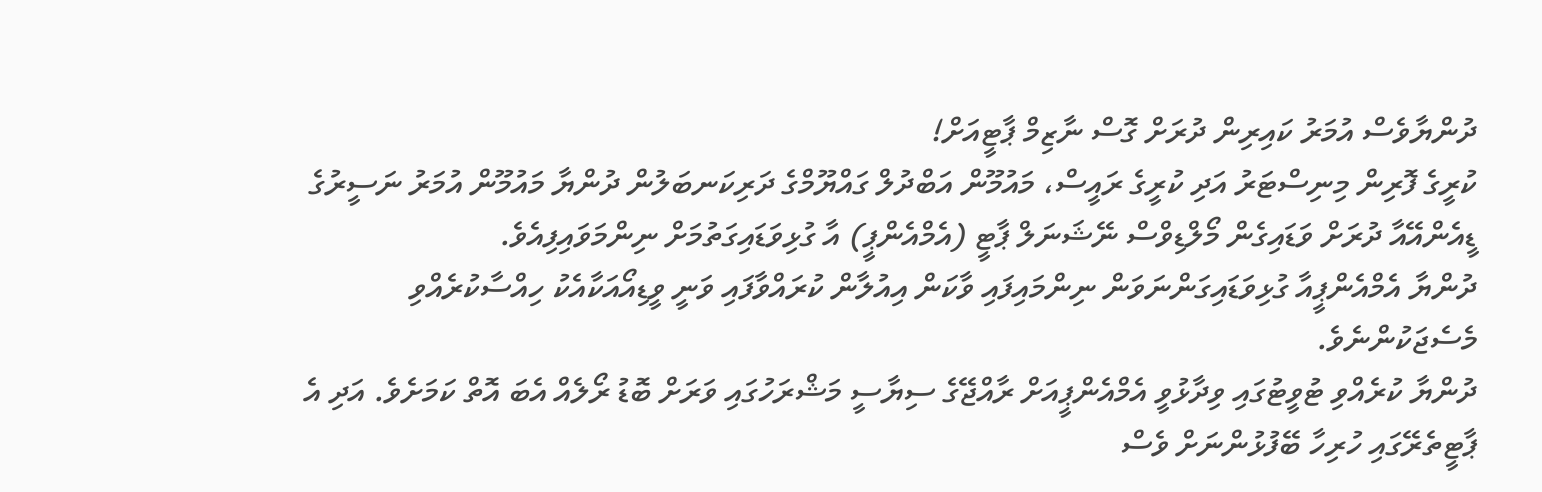ދުންޔާވެސް އުމަރު ކައިރިން ދުރަށް ގޮސް ނާޒިމް ޕާޓީއަށް!
ކުރީގެ ފޮރިން މިނިސްޓަރު އަދި ކުރީގެ ރައީސް، މައުމޫން އަބްދުލް ގައްޔޫމްގެ ދަރިކަނބަލުން ދުންޔާ މައުމޫން އުމަރު ނަސީރުގެ ޑީއެންއޭއާ ދުރަށް ވަޑައިގެން މޯލްޑިވްސް ނޭޝަނަލް ޕާޓީ (އެމްއެންޕީ) އާ ގުޅިވަޑައިގަތުމަށް ނިންމަވައިފިއެވެ.
ދުންޔާ އެމްއެންޕީއާ ގުޅިވަޑައިގަންނަވަން ނިންމައިފައި ވާކަން އިއުލާން ކުރައްވާފައި ވަނީ ވީޑިއޯއަކާއެކު ހިއްސާކުރެއްވި މެސެޖަކުންނެވެ.
ދުންޔާ ކުރެއްވި ޓުވީޓުގައި ވިދާޅުވީ އެމްއެންޕީއަށް ރާއްޖޭގެ ސިޔާސީ މަޝްރަހުގައި ވަރަށް ބޮޑު ރޯލެއް އެބަ އޮތް ކަމަށެވެ. އަދި އެ ޕާޓީތެރޭގައި ހުރިހާ ބޭފުޅުންނަށް ވެސް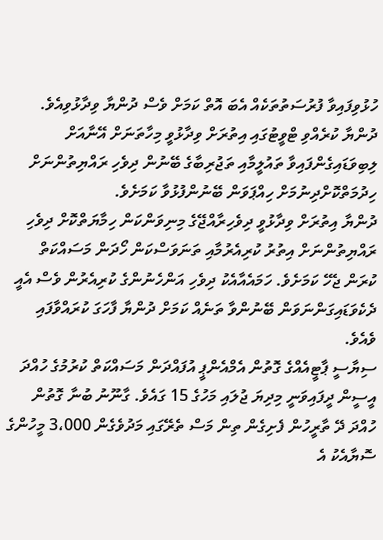ހުޅުވިފައިވާ ފުރުސަތުތަކެއް އެބަ އޮތް ކަމަށް ވެސް ދުންޔާ ވިދާޅުވިއެވެ.
ދުންޔާ ކުރެއްވި ޓްވީޓުގައި އިތުރަށް ވިދާޅުވީ މިހާތަނަށް އޭނާއަށް ލިބިވަޑައިގެންފައިވާ ތައުލީމާއި ތަޖުރިބާގެ ބޭނުން ދިވެހި ރައްޔިތުންނަށް ހިދުމަތްކޮށްދިނުމަށް ހިއްޕަވަން ބޭނުންފުޅުވާ ކަމަށެވެ.
ދުންޔާ އިތުރަށް ވިދާޅުވީ ދިވެހިރާއްޖޭގެ މިނިވަންކަން ހިމާޔަތްކޮށް ދިވެހި ރައްޔިތުންނަށް އިތުރު ކުރިއެރުމާއި ތަނަވަސްކަން ހޯދަން މަސައްކަތް ކުރަން ޖެހޭ ކަމަށެވެ. ހަމައެއާއެކު ދިވެހި އަންހެނުންގެ ކުރިއެރުން ވެސް އެއީ ދެކެވަޑައިގަންނަވަން ބޭނުންވާ ތަނެއް ކަމަށް ދުންޔާ ފާހަގަ ކުރައްވާފައި ވެއެވެ.
ސިޔާސީ ޕާޓީއެއްގެ ގޮތުން އެމްއެންޕީ އުފައްދަން މަސައްކަތް ކުރުމުގެ ހުއްދަ އީސީން ދީފައިވަނީ މިދިޔަ ޖުލައި މަހުގެ 15 ގައެވެ. ގާނޫނު ބުނާ ގޮތުން ހުއްދަ ދޭ ތާރީހުން ފެށިގެން ތިން މަސް ތެރޭގައި މަދުވެގެން 3،000 މީހުންގެ ސޮޔާއެކު އެ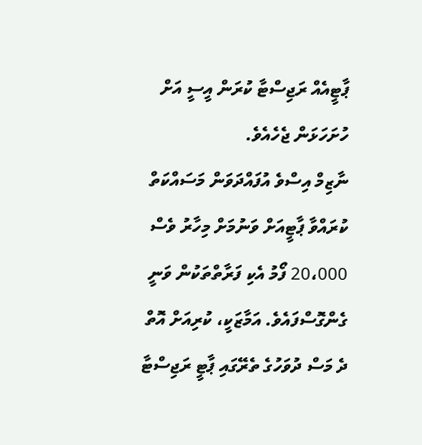ޕާޓީއެއް ރަޖިސްޓާ ކުރަން އީސީ އަށް ހުށަހަޅަން ޖެހެއެވެ.
ނާޒިމް އިސްވެ އުފައްދަވަން މަސައްކަތް ކުރައްވާ ޕާޓީއަށް ވަނުމަށް މިހާރު ވެސް 20،000 ފޯމު އެކި ފަރާތްތަކުން ވަނީ ގެންގޮސްފައެވެ. އަމާޒަކީ، ކުރިއަށް އޮތް ދެ މަސް ދުވަހުގެ ތެރޭގައި ޕާޓީ ރަޖިސްޓާ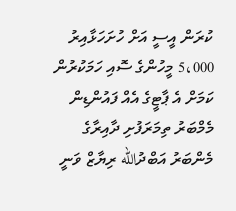ކުރަން އީސީ އަށް ހުށަހަޅާއިރު 5،000 މީހުންގެ ސޮއި ހަމަކުރުން ކަމަށް އެ ޕާޓީގެ އެއް ފައުންޑިން މެމްބަރު ތިމަރަފުށި ދާއިރާގެ މެންބަރު އަބްދުالله ރިޔާޒް ވަނީ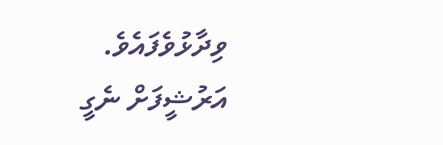ވިދާޅުވެފައެވެ.
އަރުޝީފަށް ނެގީ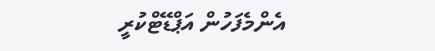އެންމެފަހުން އަޕްޑޭޓްކުރީ